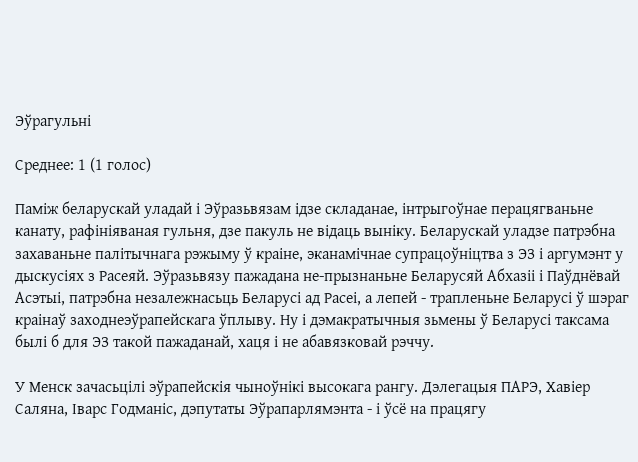Эўрагульні

Среднее: 1 (1 голос)

Паміж беларускай уладай і Эўразьвязам ідзе складанае, інтрыгоўнае перацягваньне канату, рафініяваная гульня, дзе пакуль не відаць выніку. Беларускай уладзе патрэбна захаваньне палітычнага рэжыму ў краіне, эканамічнае супрацоўніцтва з ЭЗ і аргумэнт у дыскусіях з Расеяй. Эўразьвязу пажадана не-прызнаньне Беларусяй Абхазіі і Паўднёвай Асэтыі, патрэбна незалежнасьць Беларусі ад Расеі, а лепей - трапленьне Беларусі ў шэраг краінаў заходнеэўрапейскага ўплыву. Ну і дэмакратычныя зьмены ў Беларусі таксама былі б для ЭЗ такой пажаданай, хаця і не абавязковай рэччу.

У Менск зачасьцілі эўрапейскія чыноўнікі высокага рангу. Дэлегацыя ПАРЭ, Хавіер Саляна, Іварс Годманіс, дэпутаты Эўрапарлямэнта - і ўсё на працягу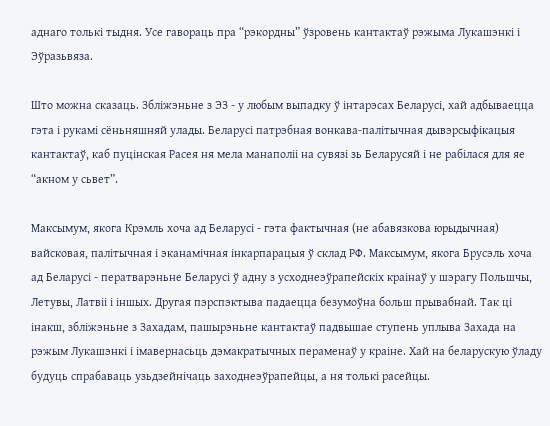аднаго толькі тыдня. Усе гавораць пра “рэкордны” ўзровень кантактаў рэжыма Лукашэнкі і Эўразьвяза.

Што можна сказаць. Збліжэньне з ЭЗ - у любым выпадку ў інтарэсах Беларусі, хай адбываецца гэта і рукамі сёньняшняй улады. Беларусі патрэбная вонкава-палітычная дывэрсыфікацыя кантактаў, каб пуцінская Расея ня мела манаполіі на сувязі зь Беларусяй і не рабілася для яе “акном у сьвет”.

Максымум, якога Крэмль хоча ад Беларусі - гэта фактычная (не абавязкова юрыдычная) вайсковая, палітычная і эканамічная інкарпарацыя ў склад РФ. Максымум, якога Брусэль хоча ад Беларусі - ператварэньне Беларусі ў адну з усходнеэўрапейскіх краінаў у шэрагу Польшчы, Летувы, Латвіі і іншых. Другая пэрспэктыва падаецца безумоўна больш прывабнай. Так ці інакш, збліжэньне з Захадам, пашырэньне кантактаў падвышае ступень уплыва Захада на рэжым Лукашэнкі і імавернасьць дэмакратычных пераменаў у краіне. Хай на беларускую ўладу будуць спрабаваць узьдзейнічаць заходнеэўрапейцы, а ня толькі расейцы.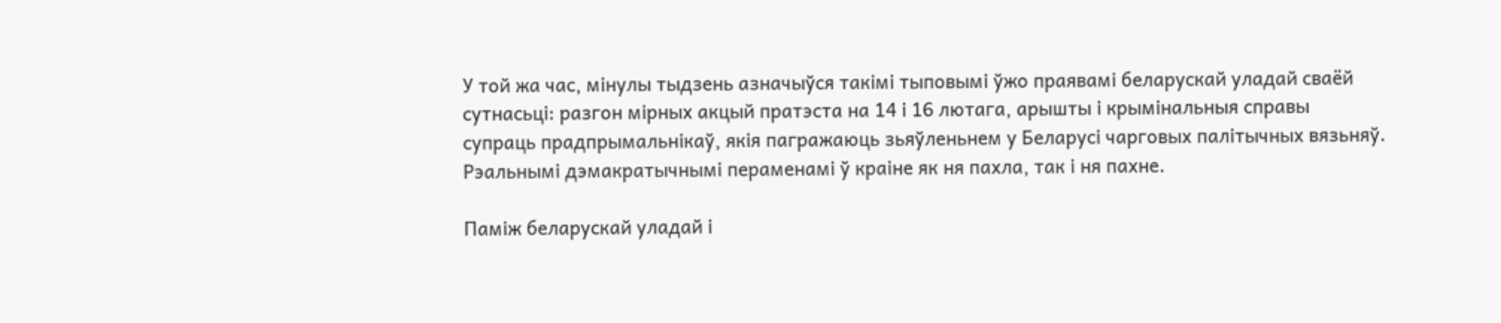У той жа час, мінулы тыдзень азначыўся такімі тыповымі ўжо праявамі беларускай уладай сваёй сутнасьці: разгон мірных акцый пратэста на 14 і 16 лютага, арышты і крымінальныя справы супраць прадпрымальнікаў, якія пагражаюць зьяўленьнем у Беларусі чарговых палітычных вязьняў. Рэальнымі дэмакратычнымі пераменамі ў краіне як ня пахла, так і ня пахне.

Паміж беларускай уладай і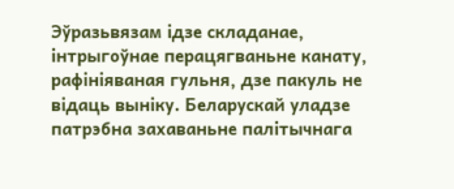Эўразьвязам ідзе складанае, інтрыгоўнае перацягваньне канату, рафініяваная гульня, дзе пакуль не відаць выніку. Беларускай уладзе патрэбна захаваньне палітычнага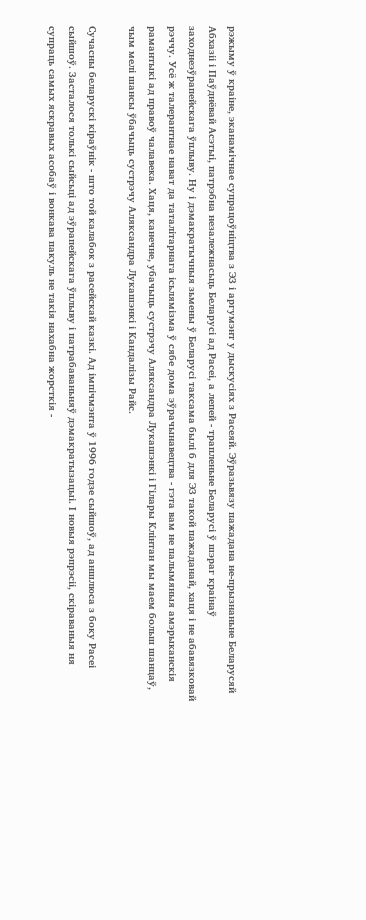рэжыму ў краіне, эканамічнае супрацоўніцтва з ЭЗ і аргумэнт у дыскусіях з Расеяй. Эўразьвязу пажадана не-прызнаньне Беларусяй Абхазіі і Паўднёвай Асэтыі, патрэбна незалежнасьць Беларусі ад Расеі, а лепей - трапленьне Беларусі ў шэраг краінаў заходнеэўрапейскага ўплыву. Ну і дэмакратычныя зьмены ў Беларусі таксама былі б для ЭЗ такой пажаданай, хаця і не абавязковай рэччу. Усё ж талерантнае нават да таталітарнага ісьлямізма ў сябе дома эўрачынавецтва - гэта вам не палымяныя амэрыканскія рамантыкі ад правоў чалавека. Хаця, канечне, убачыць сустрэчу Аляксандра Лукашэнкі і Гілары Клінтан мы маем больш шанцаў, чым мелі шансы ўбачыць сустрэчу Аляксандра Лукашэнкі і Кандалізы Райс.

Сучасны беларускі кіраўнік - што той калабок з расейскай казкі. Ад імпічмэнта ў 1996 годзе сыйшоў, ад аншлюса з боку Расеі сыйшоў. Засталося толькі сыйсьці ад эўрапейскага ўплыву і патрабаваньняў дэмакратызацыі. І новыя рэпрэсіі, скіраваныя ня супраць самых яскравых асобаў і вонкава пакуль не такія нахабна жорсткія -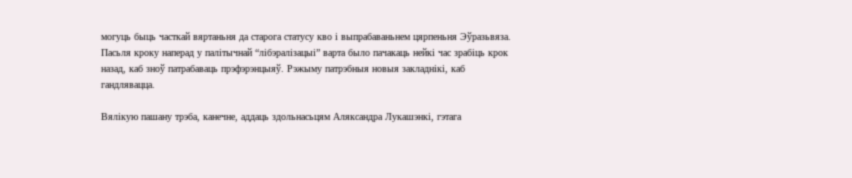могуць быць часткай вяртаньня да старога статусу кво і выпрабаваньнем цярпеньня Эўразьвяза. Пасьля кроку наперад у палітычнай “лібэралізацыі” варта было пачакаць нейкі час зрабіць крок назад, каб зноў патрабаваць прэфэрэнцыяў. Рэжыму патрэбныя новыя закладнікі, каб гандлявацца.

Вялікую пашану трэба, канечне, аддаць здольнасьцям Аляксандра Лукашэнкі, гэтага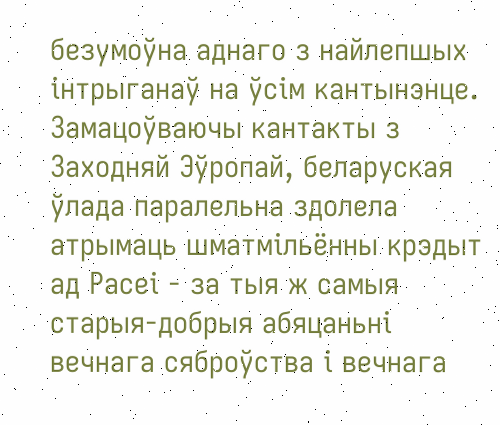безумоўна аднаго з найлепшых інтрыганаў на ўсім кантынэнце. Замацоўваючы кантакты з Заходняй Эўропай, беларуская ўлада паралельна здолела атрымаць шматмільённы крэдыт ад Расеі - за тыя ж самыя старыя-добрыя абяцаньні вечнага сяброўства і вечнага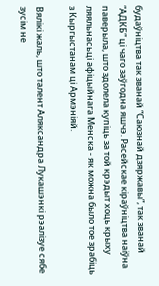будаўніцтва так званай “Саюзнай дзяржавы”, так званай “АДКБ” ці чаго заўгодна яшчэ. Расейскае кіраўніцтва наіўна паверыла, што здолела купіць за той крэдыт хоць крыху ляяльнасьці афіцыйнага Менска - як можна было тое зрабіць з Кыргыстанам ці Армэніяй.

Вялікі жаль, што талент Аляксандра Лукашэнкі рэалізуе сябе зусім не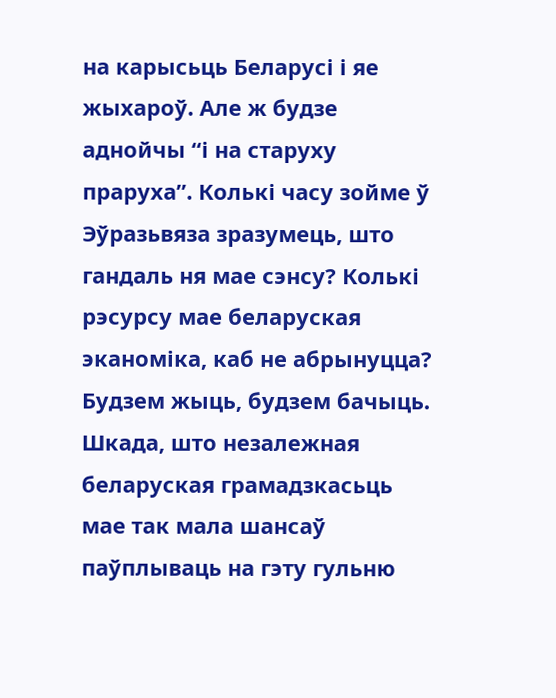на карысьць Беларусі і яе жыхароў. Але ж будзе аднойчы “і на старуху праруха”. Колькі часу зойме ў Эўразьвяза зразумець, што гандаль ня мае сэнсу? Колькі рэсурсу мае беларуская эканоміка, каб не абрынуцца? Будзем жыць, будзем бачыць. Шкада, што незалежная беларуская грамадзкасьць мае так мала шансаў паўплываць на гэту гульню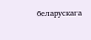беларускага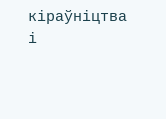кіраўніцтва і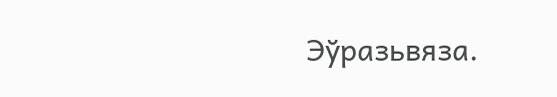Эўразьвяза.